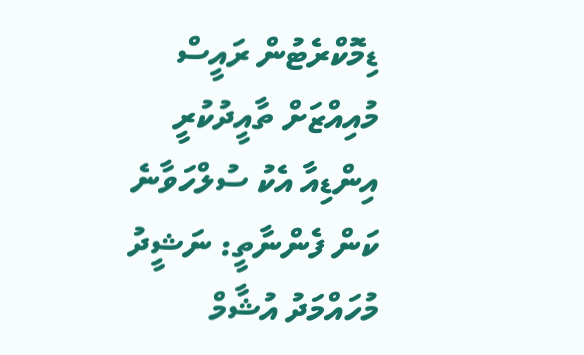ޑިމޮކްރެޓުން ރައީސް މުއިއްޒަށް ތާއީދުކުރީ އިންޑިއާ އެކު ސުލްހަވާނެ ކަން ފެންނާތީ: ނަޝީދު
މުހައްމަދު އުޝާމް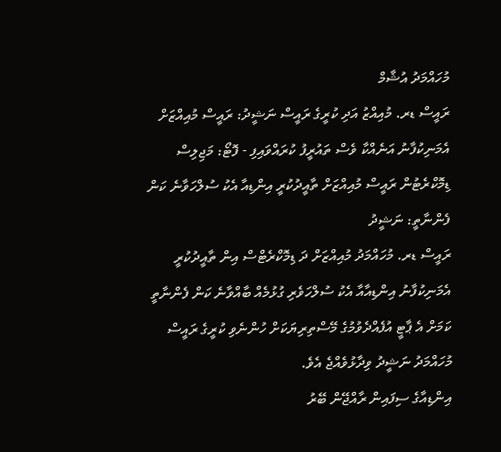މުހައްމަދު އުޝާމް
ރައީސް ޑރ. މުއިއްޒު އަދި ކުރީގެ ރައީސް ނަޝީދު: ރައީސް މުއިއްޒަށް އެމަނިކުފާނު އަނެއްކާ ވެސް ތައުރީފު ކުރައްވައިފި - ފޮޓޯ: މަޖިލިސް
ޑިމޮކްރެޓުން ރައީސް މުއިއްޒަށް ތާއީދުކުރީ އިންޑިއާ އެކު ސުލްހަވާނެ ކަން ފެންނާތީ: ނަޝީދު
ރައީސް ޑރ. މުހައްމަދު މުއިއްޒަށް ދަ ޑިމޮކްރެޓްސް އިން ތާއީދުކުރީ އެމަނިކުފާނު އިންޑިއާއާ އެކު ސުލްހަވެރި ގުޅުމެއް ބާއްވާނެ ކަން ފެންނާތީ ކަމަށް އެ ޕާޓީ އުފެއްދެވުމުގެ މޭސްތިރިޔަކަށް ހުންނެވި ކުރީގެ ރައީސް މުހައްމަދު ނަޝީދު ވިދާޅުވެއްޖެ އެވެ.
އިންޑިއާގެ ސިފައިން ރާއްޖޭން ބޭރު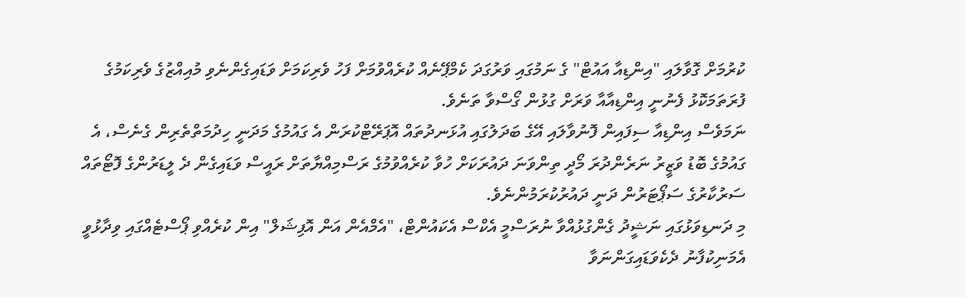ކުރުމަށް ގޮވާލައި "އިންޑިއާ އައުޓް" ގެ ނަމުގައި ވަރުގަދަ ކެމްޕޭނެއް ކުރެއްވުމަށް ފަހު ވެރިކަމަށް ވަޑައިގެންނެވި މުއިއްޒުގެ ވެރިކަމުގެ ފުރަތަމަކޮޅު ފެނުނީ އިންޑިއާއާ ވަރަށް ގުޅުން ގޯސްވާ ތަނެވެ.
ނަމަވެސް އިންޑިއާ ސިފައިން ފޮނުވާލައި އޭގެ ބަދަލުގައި އުޅަނދުތައް އޮޕަރޭޓްކުރަން އެ ގައުމުގެ މަދަނީ ހިދުމަތްތެރިން ގެނެސް، އެ ގައުމުގެ ބޮޑު ވަޒީރު ނަރެންދުރަ މޯދީ ތިންވަނަ ދައުރަކަށް ހުވާ ކުރެއްވުމުގެ ރަސްމިއްޔާތަށް ރައީސް ވަޑައިގެން ދެ ލީޑަރުންގެ ފޮޓޯތައް ސަރުކާރުގެ ސަޕޯޓަރުން ދަނީ ދައުރުކުރަމުންނެވެ.
މި ދަނޑިވަޅުގައި ނަޝީދު ގެންގުޅުއްވާ ނުރަސްމީ އެކްސް އެކައުންޓް، "އެމްއެން އަން އޮފިޝަލް" އިން ކުރެއްވި ޕޯސްޓެއްގައި ވިދާޅުވީ އެމަނިކުފާނު ދެކެވަޑައިގަންނަވާ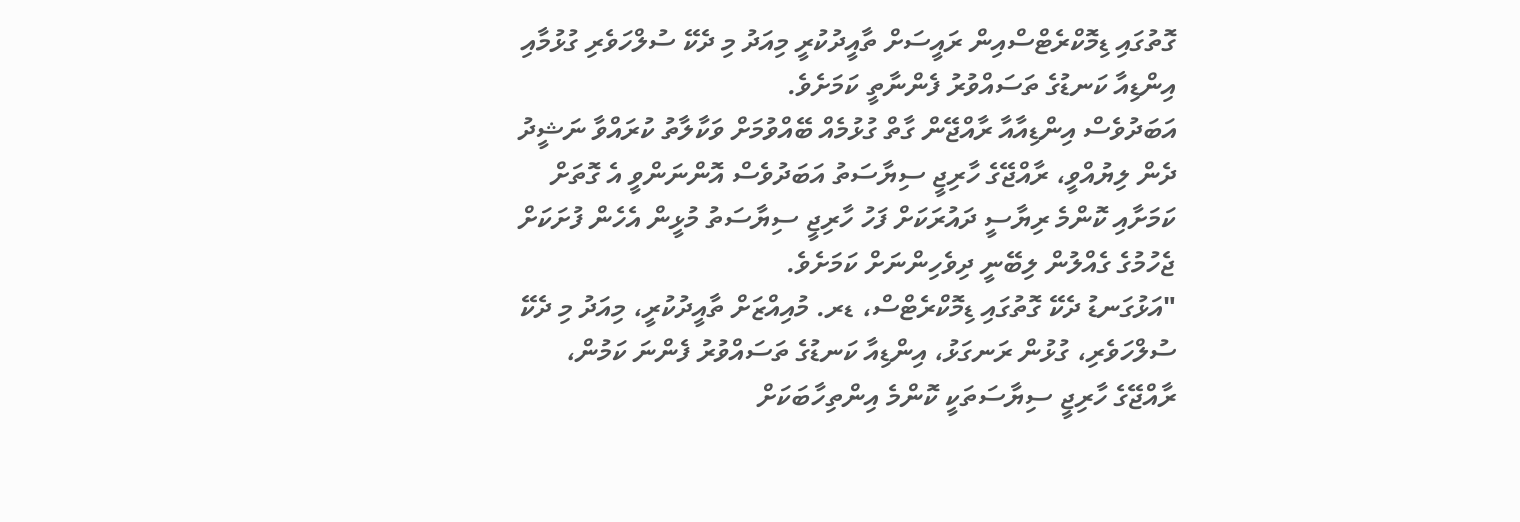ގޮތުގައި ޑިމޮކްރެޓްސްއިން ރައީސަށް ތާއީދުކުރީ މިއަދު މި ދެކޭ ސުލްހަވެރި ގުޅުމާއި އިންޑިއާ ކަނޑުގެ ތަސައްވުރު ފެންނާތީ ކަމަށެވެ.
އަބަދުވެސް އިންޑިއާއާ ރާއްޖޭން ގާތް ގުޅުމެއް ބޭއްވުމަށް ވަކާލާތު ކުރައްވާ ނަޝީދު ދެން ލިޔުއްވީ، ރާއްޖޭގެ ހާރިޖީ ސިޔާސަތު އަބަދުވެސް އޮންނަންވީ އެ ގޮތަށް ކަމަށާއި ކޮންމެ ރިޔާސީ ދައުރަކަށް ފަހު ހާރިޖީ ސިޔާސަތު މުޅީން އެހެން ފުށަކަށް ޖެހުމުގެ ގެއްލުން ލިބޭނީ ދިވެހިންނަށް ކަމަށެވެ.
"އަޅުގަނޑު ދެކޭ ގޮތުގައި ޑިމޮކްރެޓްސް، ޑރ. މުއިއްޒަށް ތާއީދުކުރީ، މިއަދު މި ދެކޭ ސުލްހަވެރި، ގުޅުން ރަނގަޅު، އިންޑިއާ ކަނޑުގެ ތަސައްވުރު ފެންނަ ކަމުން، ރާއްޖޭގެ ހާރިޖީ ސިޔާސަތަކީ ކޮންމެ އިންތިހާބަކަށް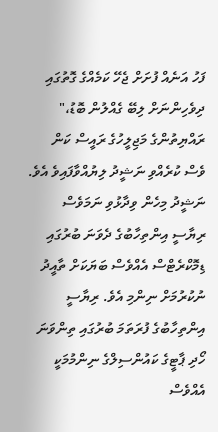ފަހު އަނެއް ފުށަށް ޖެހޭ ކަމެއްގެ ގޮތުގައި ދިވެހިންނަށް ލިބޭ ގެއްލުން ބޮޑު،" ރައްޔިތުންގެ މަޖިލީހުގެ ރައީސް ކަން ވެސް ކުރެއްވި ނަޝީދު ލިޔުއްވާފައިވެ އެވެ.
ނަޝީދު މިހެން ވިދާޅުވި ނަމަވެސް ރިޔާސީ އިންތިހާބުގެ ދެވަނަ ބުރުގައި ޑިމޮކްރެޓްސް އެއްވެސް ބަޔަކަށް ތާއީދު ނުކުރުމަށް ނިންމި އެވެ. ރިޔާސީ އިންތިހާބުގެ ފުރަތަމަ ބުރުގައި ތިންވަނަ ހޯދި ޕާޓީގެ ކައުންސިލްގެ ނިންމުމަކީ އެއްވެސް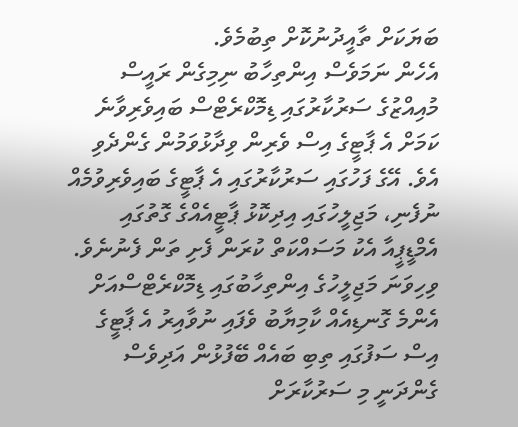ބަޔަކަށް ތާއީދުނުކޮށް ތިބުމެވެ.
އެހެން ނަމަވެސް އިންތިހާބު ނިމިގެން ރައީސް މުއިއްޒުގެ ސަރުކާރުގައި ޑިމޮކްރެޓްސް ބައިވެރިވާނެ ކަމަށް އެ ޕާޓީގެ އިސް ވެރިން ވިދާޅުވަމުން ގެންދެވި އެވެ. އޭގެ ފަހުގައި ސަރުކާރުގައި އެ ޕާޓީގެ ބައިވެރިވުމެއް ނުފެނި، މަޖިލީހުގައި އިދިކޮޅު ޕާޓީއެއްގެ ގޮތުގައި އެމްޑީޕީއާ އެކު މަސައްކަތް ކުރަން ފެށި ތަން ފެނުނެވެ.
ވިހިވަނަ މަޖިލީހުގެ އިންތިހާބުގައި ޑިމޮކްރެޓްސްއަށް އެންމެ ގޮނޑިއެއް ކާމިޔާބު ވެފައި ނުވާއިރު އެ ޕާޓީގެ އިސް ސަފުގައި ތިބި ބައެއް ބޭފުޅުން އަދިވެސް ގެންދަނީ މި ސަރުކާރަށް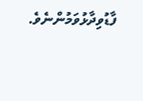ފާޑުވިދާޅުވަމުންނެވެ.